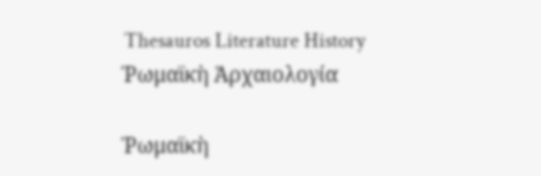Thesauros Literature History Ῥωμαϊκὴ Ἀρχαιολογία

Ῥωμαϊκὴ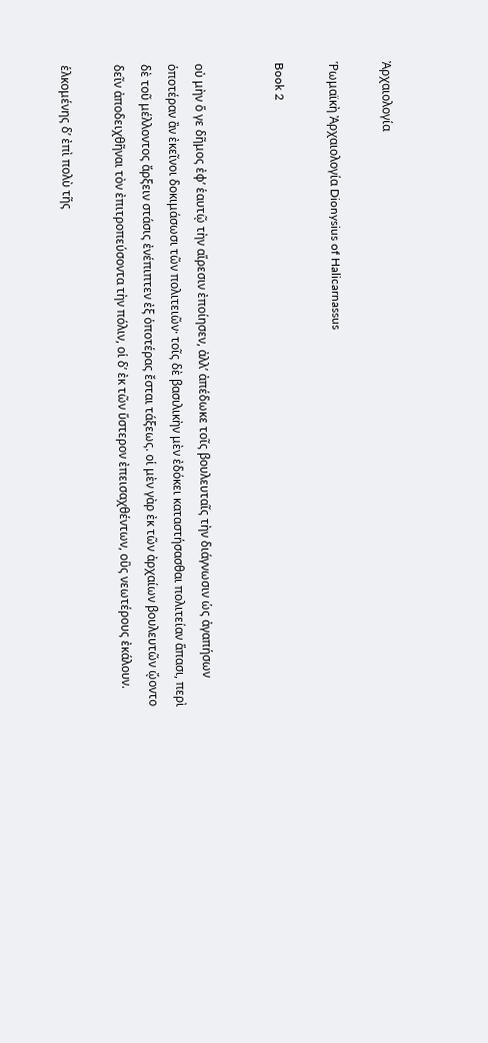Ἀρχαιολογία

Ῥωμαϊκὴ Ἀρχαιολογία Dionysius of Halicarnassus

Book 2


οὐ μὴν ὅ γε δῆμος ἐφʼ ἑαυτῷ τὴν αἵρεσιν ἐποίησεν, ἀλλʼ ἀπέδωκε τοῖς βουλευταῖς τὴν διάγνωσιν ὡς ἀγαπήσων ὁποτέραν ἂν ἐκεῖνοι δοκιμάσωσι τῶν πολιτειῶν· τοῖς δὲ βασιλικὴν μὲν ἐδόκει καταστήσασθαι πολιτείαν ἅπασι, περὶ δὲ τοῦ μέλλοντος ἄρξειν στάσις ἐνέπιπτεν ἐξ ὁποτέρας ἔσται τάξεως. οἱ μὲν γὰρ ἐκ τῶν ἀρχαίων βουλευτῶν ᾤοντο δεῖν ἀποδειχθῆναι τὸν ἐπιτροπεύσοντα τὴν πόλιν, οἱ δʼ ἐκ τῶν ὕστερον ἐπεισαχθέντων, οὓς νεωτέρους ἐκάλουν.

ἑλκομένης δʼ ἐπὶ πολὺ τῆς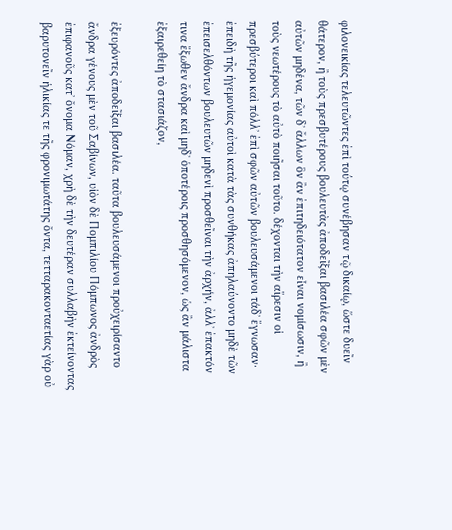φιλονεικίας τελευτῶντες ἐπὶ τούτῳ συνέβησαν τῷ δικαίῳ, ὥστε δυεῖν θάτερον, ἢ τοὺς πρεσβυτέρους βουλευτὰς ἀποδεῖξαι βασιλέα σφῶν μὲν αὐτῶν μηδένα, τῶν δʼ ἄλλων ὃν ἂν ἐπιτηδειότατον εἶναι νομίσωσιν, ἢ τοὺς νεωτέρους τὸ αὐτὸ ποιῆσαι τοῦτο. δέχονται τὴν αἵρεσιν οἱ πρεσβύτεροι καὶ πόλλʼ ἐπὶ σφῶν αὐτῶν βουλευσάμενοι τάδʼ ἔγνωσαν· ἐπειδὴ τῆς ἡγεμονίας αὐτοὶ κατὰ τὰς συνθήκας ἀπηλαύνοντο μηδὲ τῶν ἐπεισελθόντων βουλευτῶν μηδενὶ προσθεῖναι τὴν ἀρχήν, ἀλλʼ ἐπακτόν τινα ἔξωθεν ἄνδρα καὶ μηδʼ ὁποτέροις προσθησόμενον, ὡς ἂν μάλιστα ἐξαιρεθείη τὸ στασιάζον,

ἐξευρόντες ἀποδεῖξαι βασιλέα. ταῦτα βουλευσάμενοι προὐχειρίσαντο ἄνδρα γένους μὲν τοῦ Σαβίνων, υἱὸν δὲ Πομπιλίου Πόμπωνος ἀνδρὸς ἐπιφανοῦς κατʼ ὄνομα Νόμαν, χρὴ δὲ τὴν δευτέραν συλλαβὴν ἐκτείνοντας βαρυτονεῖν ἡλικίας τε τῆς φρονιμωτάτης ὄντα, τετταρακονταετίας γὰρ οὐ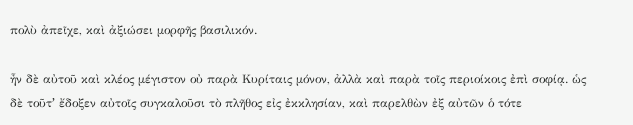πολὺ ἀπεῖχε, καὶ ἀξιώσει μορφῆς βασιλικόν.

ἦν δὲ αὐτοῦ καὶ κλέος μέγιστον οὐ παρὰ Κυρίταις μόνον, ἀλλὰ καὶ παρὰ τοῖς περιοίκοις ἐπὶ σοφίᾳ. ὡς δὲ τοῦτʼ ἔδοξεν αὐτοῖς συγκαλοῦσι τὸ πλῆθος εἰς ἐκκλησίαν, καὶ παρελθὼν ἐξ αὐτῶν ὁ τότε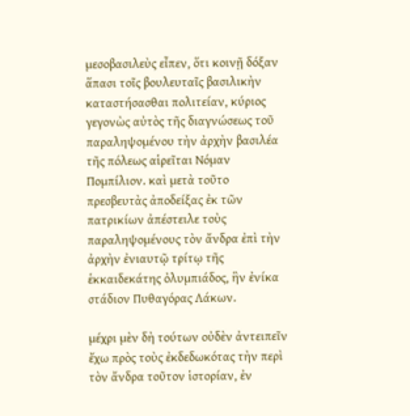μεσοβασιλεὺς εἶπεν, ὅτι κοινῇ δόξαν ἅπασι τοῖς βουλευταῖς βασιλικὴν καταστήσασθαι πολιτείαν, κύριος γεγονὼς αὐτὸς τῆς διαγνώσεως τοῦ παραληψομένου τὴν ἀρχὴν βασιλέα τῆς πόλεως αἱρεῖται Νόμαν Πομπίλιον. καὶ μετὰ τοῦτο πρεσβευτὰς ἀποδείξας ἐκ τῶν πατρικίων ἀπέστειλε τοὺς παραληψομένους τὸν ἄνδρα ἐπὶ τὴν ἀρχὴν ἐνιαυτῷ τρίτῳ τῆς ἑκκαιδεκάτης ὀλυμπιάδος, ἣν ἐνίκα στάδιον Πυθαγόρας Λάκων.

μέχρι μὲν δὴ τούτων οὐδὲν ἀντειπεῖν ἔχω πρὸς τοὺς ἐκδεδωκότας τὴν περὶ τὸν ἄνδρα τοῦτον ἱστορίαν, ἐν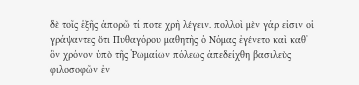δὲ τοῖς ἑξῆς ἀπορῶ τί ποτε χρὴ λέγειν. πολλοὶ μὲν γάρ εἰσιν οἱ γράψαντες ὅτι Πυθαγόρου μαθητὴς ὁ Νόμας ἐγένετο καὶ καθʼ ὃν χρόνον ὑπὸ τῆς Ῥωμαίων πόλεως ἀπεδείχθη βασιλεὺς φιλοσοφῶν ἐν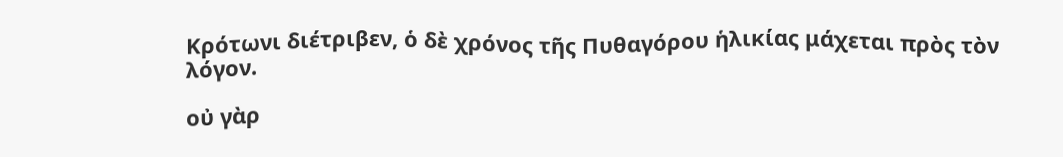Κρότωνι διέτριβεν, ὁ δὲ χρόνος τῆς Πυθαγόρου ἡλικίας μάχεται πρὸς τὸν λόγον.

οὐ γὰρ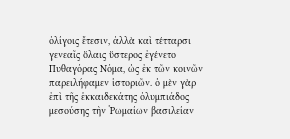ὀλίγοις ἔτεσιν, ἀλλὰ καὶ τέτταρσι γενεαῖς ὅλαις ὕστερος ἐγένετο Πυθαγόρας Νόμα, ὡς ἐκ τῶν κοινῶν παρειλήφαμεν ἱστοριῶν. ὁ μὲν γὰρ ἐπὶ τῆς ἑκκαιδεκάτης ὀλυμπιάδος μεσούσης τὴν Ῥωμαίων βασιλείαν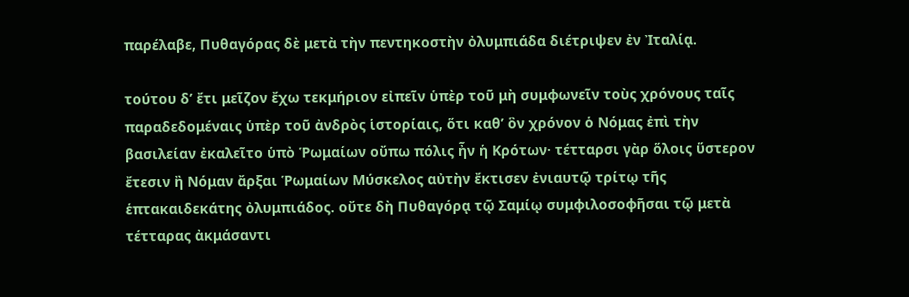παρέλαβε, Πυθαγόρας δὲ μετὰ τὴν πεντηκοστὴν ὀλυμπιάδα διέτριψεν ἐν Ἰταλίᾳ.

τούτου δʼ ἔτι μεῖζον ἔχω τεκμήριον εἰπεῖν ὑπὲρ τοῦ μὴ συμφωνεῖν τοὺς χρόνους ταῖς παραδεδομέναις ὑπὲρ τοῦ ἀνδρὸς ἱστορίαις, ὅτι καθʼ ὃν χρόνον ὁ Νόμας ἐπὶ τὴν βασιλείαν ἐκαλεῖτο ὑπὸ Ῥωμαίων οὔπω πόλις ἦν ἡ Κρότων· τέτταρσι γὰρ ὅλοις ὕστερον ἔτεσιν ἢ Νόμαν ἄρξαι Ῥωμαίων Μύσκελος αὐτὴν ἔκτισεν ἐνιαυτῷ τρίτῳ τῆς ἑπτακαιδεκάτης ὀλυμπιάδος. οὔτε δὴ Πυθαγόρᾳ τῷ Σαμίῳ συμφιλοσοφῆσαι τῷ μετὰ τέτταρας ἀκμάσαντι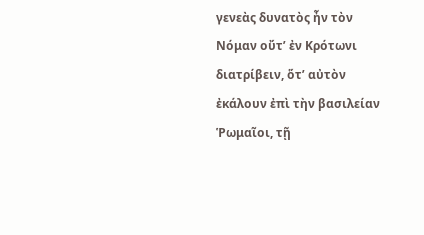γενεὰς δυνατὸς ἦν τὸν Νόμαν οὔτʼ ἐν Κρότωνι διατρίβειν, ὅτʼ αὐτὸν ἐκάλουν ἐπὶ τὴν βασιλείαν Ῥωμαῖοι, τῇ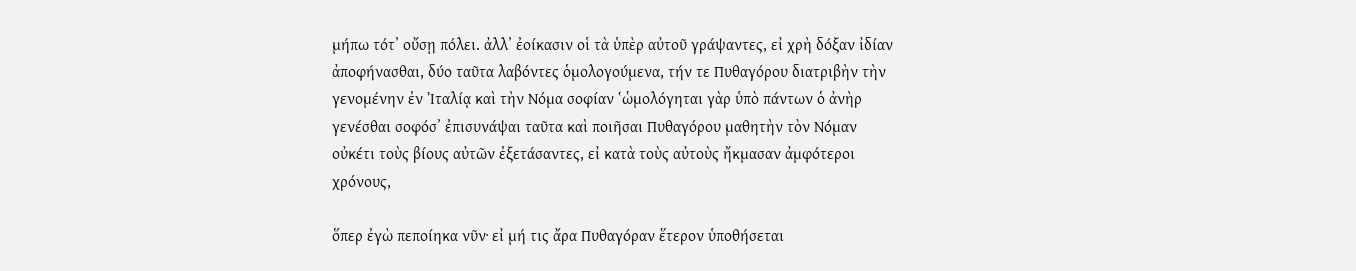μήπω τότʼ οὔσῃ πόλει. ἀλλʼ ἐοίκασιν οἱ τὰ ὑπὲρ αὐτοῦ γράψαντες, εἰ χρὴ δόξαν ἰδίαν ἀποφήνασθαι, δύο ταῦτα λαβόντες ὁμολογούμενα, τήν τε Πυθαγόρου διατριβὴν τὴν γενομένην ἐν Ἰταλίᾳ καὶ τὴν Νόμα σοφίαν ʽὡμολόγηται γὰρ ὑπὸ πάντων ὁ ἀνὴρ γενέσθαι σοφόσʼ ἐπισυνάψαι ταῦτα καὶ ποιῆσαι Πυθαγόρου μαθητὴν τὸν Νόμαν οὐκέτι τοὺς βίους αὐτῶν ἐξετάσαντες, εἰ κατὰ τοὺς αὐτοὺς ἤκμασαν ἀμφότεροι χρόνους,

ὅπερ ἐγὼ πεποίηκα νῦν· εἰ μή τις ἄρα Πυθαγόραν ἕτερον ὑποθήσεται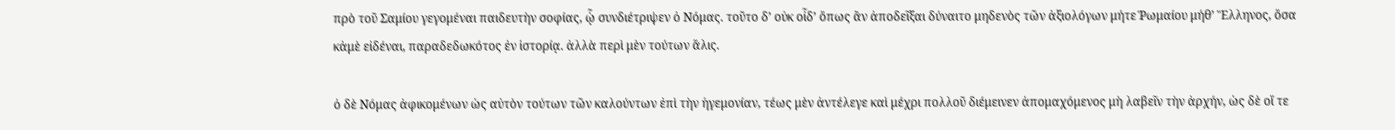πρὸ τοῦ Σαμίου γεγομέναι παιδευτὴν σοφίας, ᾧ συνδιέτριψεν ὁ Νόμας. τοῦτο δʼ οὐκ οἶδʼ ὅπως ἂν ἀποδεῖξαι δύναιτο μηδενὸς τῶν ἀξιολόγων μήτε Ῥωμαίου μήθʼ Ἕλληνος, ὅσα κἀμὲ εἰδέναι, παραδεδωκότος ἐν ἱστορίᾳ. ἀλλὰ περὶ μὲν τούτων ἅλις.

ὁ δὲ Νόμας ἀφικομένων ὡς αὐτὸν τούτων τῶν καλούντων ἐπὶ τὴν ἡγεμονίαν, τέως μὲν ἀντέλεγε καὶ μέχρι πολλοῦ διέμεινεν ἀπομαχόμενος μὴ λαβεῖν τὴν ἀρχήν, ὡς δὲ οἵ τε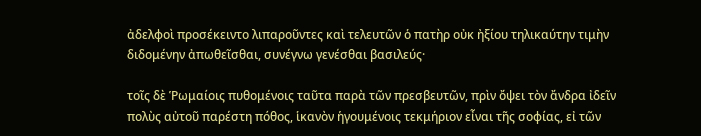ἀδελφοὶ προσέκειντο λιπαροῦντες καὶ τελευτῶν ὁ πατὴρ οὐκ ἠξίου τηλικαύτην τιμὴν διδομένην ἀπωθεῖσθαι, συνέγνω γενέσθαι βασιλεύς·

τοῖς δὲ Ῥωμαίοις πυθομένοις ταῦτα παρὰ τῶν πρεσβευτῶν, πρὶν ὄψει τὸν ἄνδρα ἰδεῖν πολὺς αὐτοῦ παρέστη πόθος, ἱκανὸν ἡγουμένοις τεκμήριον εἶναι τῆς σοφίας, εἰ τῶν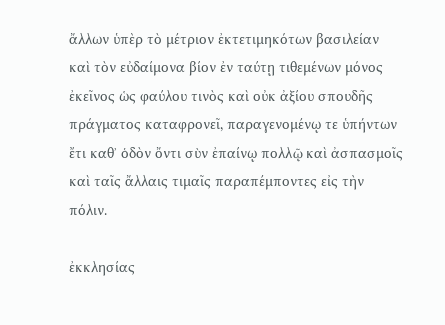ἄλλων ὑπὲρ τὸ μέτριον ἐκτετιμηκότων βασιλείαν καὶ τὸν εὐδαίμονα βίον ἐν ταύτῃ τιθεμένων μόνος ἐκεῖνος ὡς φαύλου τινὸς καὶ οὐκ ἀξίου σπουδῆς πράγματος καταφρονεῖ, παραγενομένῳ τε ὑπήντων ἔτι καθʼ ὁδὸν ὄντι σὺν ἐπαίνῳ πολλῷ καὶ ἀσπασμοῖς καὶ ταῖς ἄλλαις τιμαῖς παραπέμποντες εἰς τὴν πόλιν.

ἐκκλησίας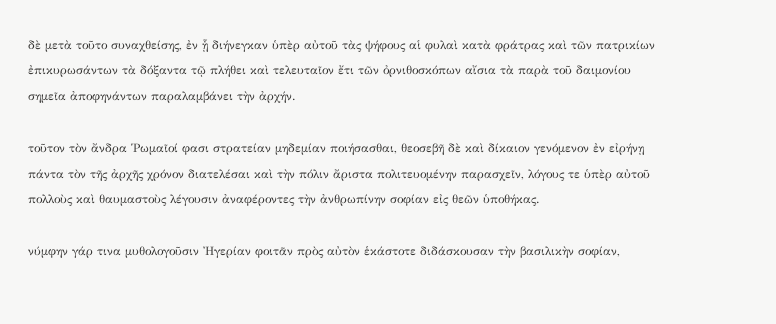δὲ μετὰ τοῦτο συναχθείσης, ἐν ᾗ διήνεγκαν ὑπὲρ αὐτοῦ τὰς ψήφους αἱ φυλαὶ κατὰ φράτρας καὶ τῶν πατρικίων ἐπικυρωσάντων τὰ δόξαντα τῷ πλήθει καὶ τελευταῖον ἔτι τῶν ὀρνιθοσκόπων αἴσια τὰ παρὰ τοῦ δαιμονίου σημεῖα ἀποφηνάντων παραλαμβάνει τὴν ἀρχήν.

τοῦτον τὸν ἄνδρα Ῥωμαῖοί φασι στρατείαν μηδεμίαν ποιήσασθαι, θεοσεβῆ δὲ καὶ δίκαιον γενόμενον ἐν εἰρήνῃ πάντα τὸν τῆς ἀρχῆς χρόνον διατελέσαι καὶ τὴν πόλιν ἄριστα πολιτευομένην παρασχεῖν, λόγους τε ὑπὲρ αὐτοῦ πολλοὺς καὶ θαυμαστοὺς λέγουσιν ἀναφέροντες τὴν ἀνθρωπίνην σοφίαν εἰς θεῶν ὑποθήκας.

νύμφην γάρ τινα μυθολογοῦσιν Ἠγερίαν φοιτᾶν πρὸς αὐτὸν ἑκάστοτε διδάσκουσαν τὴν βασιλικὴν σοφίαν,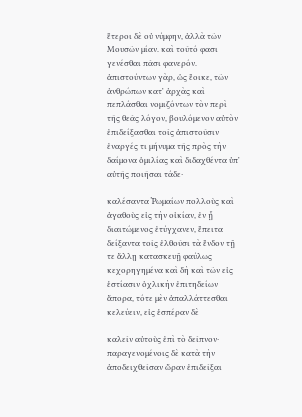ἕτεροι δὲ οὐ νύμφην, ἀλλὰ τῶν Μουσῶν μίαν. καὶ τοῦτό φασι γενέσθαι πᾶσι φανερόν. ἀπιστούντων γὰρ, ὡς ἔοικε, τῶν ἀνθρώπων κατʼ ἀρχὰς καὶ πεπλάσθαι νομιζόντων τὸν περὶ τῆς θεᾶς λόγον, βουλόμενον αὐτὸν ἐπιδείξασθαι τοῖς ἀπιστοῦσιν ἐναργές τι μήνυμα τῆς πρὸς τὴν δαίμονα ὁμιλίας καὶ διδαχθέντα ὑπʼ αὐτῆς ποιῆσαι τάδε·

καλέσαντα Ῥωμαίων πολλοὺς καὶ ἀγαθοὺς εἰς τὴν οἰκίαν, ἐν ᾗ διαιτώμενος ἐτύγχανεν, ἔπειτα δείξαντα τοῖς ἐλθοῦσι τὰ ἔνδον τῇ τε ἄλλῃ κατασκευῇ φαύλως κεχορηγημένα καὶ δὴ καὶ τῶν εἰς ἑστίασιν ὀχλικὴν ἐπιτηδείων ἄπορα, τότε μὲν ἀπαλλάττεσθαι κελεύειν, εἰς ἑσπέραν δὲ

καλεῖν αὐτοὺς ἐπὶ τὸ δεῖπνον· παραγενομένοις δὲ κατὰ τὴν ἀποδειχθεῖσαν ὥραν ἐπιδεῖξαι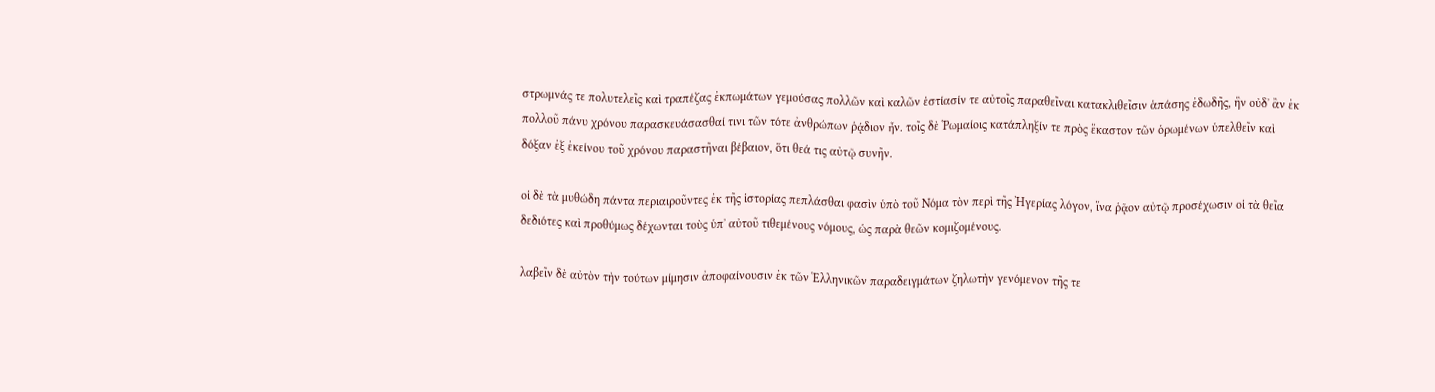στρωμνάς τε πολυτελεῖς καὶ τραπέζας ἐκπωμάτων γεμούσας πολλῶν καὶ καλῶν ἑστίασίν τε αὐτοῖς παραθεῖναι κατακλιθεῖσιν ἁπάσης ἐδωδῆς, ἣν οὐδʼ ἂν ἐκ πολλοῦ πάνυ χρόνου παρασκευάσασθαί τινι τῶν τότε ἀνθρώπων ῥᾴδιον ἦν. τοῖς δὲ Ῥωμαίοις κατάπληξίν τε πρὸς ἕκαστον τῶν ὁρωμένων ὑπελθεῖν καὶ δόξαν ἐξ ἐκείνου τοῦ χρόνου παραστῆναι βέβαιον, ὅτι θεά τις αὐτῷ συνῆν.

οἱ δὲ τὰ μυθώδη πάντα περιαιροῦντες ἐκ τῆς ἱστορίας πεπλάσθαι φασὶν ὑπὸ τοῦ Νόμα τὸν περὶ τῆς Ἠγερίας λόγον, ἵνα ῥᾷον αὐτῷ προσέχωσιν οἱ τὰ θεῖα δεδιότες καὶ προθύμως δέχωνται τοὺς ὑπʼ αὐτοῦ τιθεμένους νόμους, ὡς παρὰ θεῶν κομιζομένους.

λαβεῖν δὲ αὐτὸν τὴν τούτων μίμησιν ἀποφαίνουσιν ἐκ τῶν Ἑλληνικῶν παραδειγμάτων ζηλωτὴν γενόμενον τῆς τε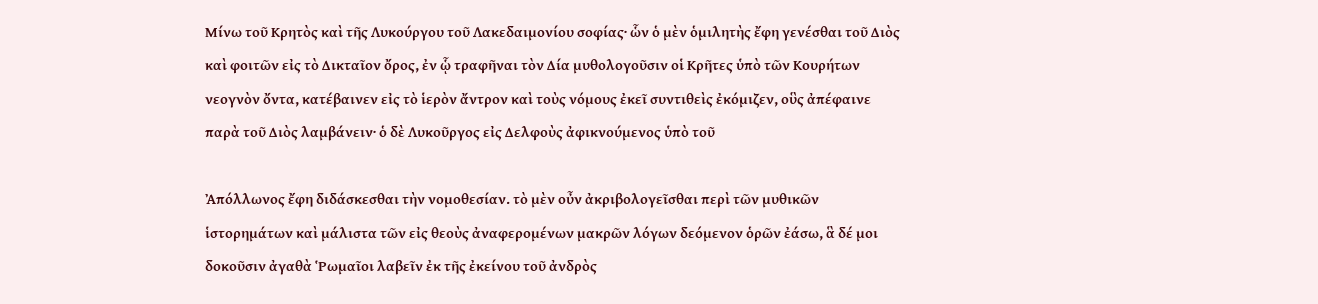Μίνω τοῦ Κρητὸς καὶ τῆς Λυκούργου τοῦ Λακεδαιμονίου σοφίας· ὧν ὁ μὲν ὁμιλητὴς ἔφη γενέσθαι τοῦ Διὸς καὶ φοιτῶν εἰς τὸ Δικταῖον ὄρος, ἐν ᾧ τραφῆναι τὸν Δία μυθολογοῦσιν οἱ Κρῆτες ὑπὸ τῶν Κουρήτων νεογνὸν ὄντα, κατέβαινεν εἰς τὸ ἱερὸν ἄντρον καὶ τοὺς νόμους ἐκεῖ συντιθεὶς ἐκόμιζεν, οὓς ἀπέφαινε παρὰ τοῦ Διὸς λαμβάνειν· ὁ δὲ Λυκοῦργος εἰς Δελφοὺς ἀφικνούμενος ὑπὸ τοῦ

Ἀπόλλωνος ἔφη διδάσκεσθαι τὴν νομοθεσίαν. τὸ μὲν οὖν ἀκριβολογεῖσθαι περὶ τῶν μυθικῶν ἱστορημάτων καὶ μάλιστα τῶν εἰς θεοὺς ἀναφερομένων μακρῶν λόγων δεόμενον ὁρῶν ἐάσω, ἃ δέ μοι δοκοῦσιν ἀγαθὰ Ῥωμαῖοι λαβεῖν ἐκ τῆς ἐκείνου τοῦ ἀνδρὸς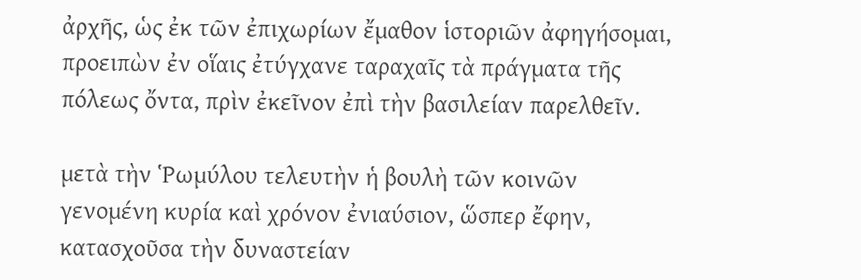ἀρχῆς, ὡς ἐκ τῶν ἐπιχωρίων ἔμαθον ἱστοριῶν ἀφηγήσομαι, προειπὼν ἐν οἵαις ἐτύγχανε ταραχαῖς τὰ πράγματα τῆς πόλεως ὄντα, πρὶν ἐκεῖνον ἐπὶ τὴν βασιλείαν παρελθεῖν.

μετὰ τὴν Ῥωμύλου τελευτὴν ἡ βουλὴ τῶν κοινῶν γενομένη κυρία καὶ χρόνον ἐνιαύσιον, ὥσπερ ἔφην, κατασχοῦσα τὴν δυναστείαν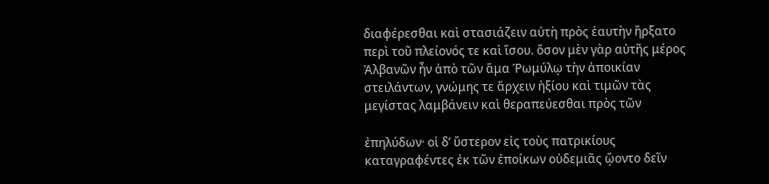διαφέρεσθαι καὶ στασιάζειν αὐτὴ πρὸς ἑαυτὴν ἤρξατο περὶ τοῦ πλείονός τε καὶ ἴσου. ὅσον μὲν γὰρ αὐτῆς μέρος Ἀλβανῶν ἦν ἀπὸ τῶν ἅμα Ῥωμύλῳ τὴν ἀποικίαν στειλάντων, γνώμης τε ἄρχειν ἠξίου καὶ τιμῶν τὰς μεγίστας λαμβάνειν καὶ θεραπεύεσθαι πρὸς τῶν

ἐπηλύδων· οἱ δʼ ὕστερον εἰς τοὺς πατρικίους καταγραφέντες ἐκ τῶν ἐποίκων οὐδεμιᾶς ᾤοντο δεῖν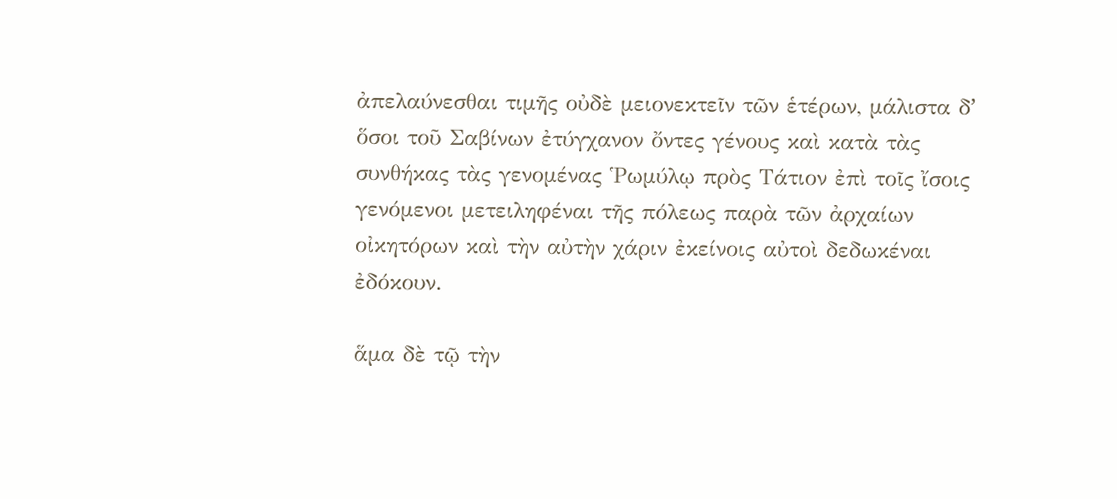ἀπελαύνεσθαι τιμῆς οὐδὲ μειονεκτεῖν τῶν ἑτέρων, μάλιστα δʼ ὅσοι τοῦ Σαβίνων ἐτύγχανον ὄντες γένους καὶ κατὰ τὰς συνθήκας τὰς γενομένας Ῥωμύλῳ πρὸς Τάτιον ἐπὶ τοῖς ἴσοις γενόμενοι μετειληφέναι τῆς πόλεως παρὰ τῶν ἀρχαίων οἰκητόρων καὶ τὴν αὐτὴν χάριν ἐκείνοις αὐτοὶ δεδωκέναι ἐδόκουν.

ἅμα δὲ τῷ τὴν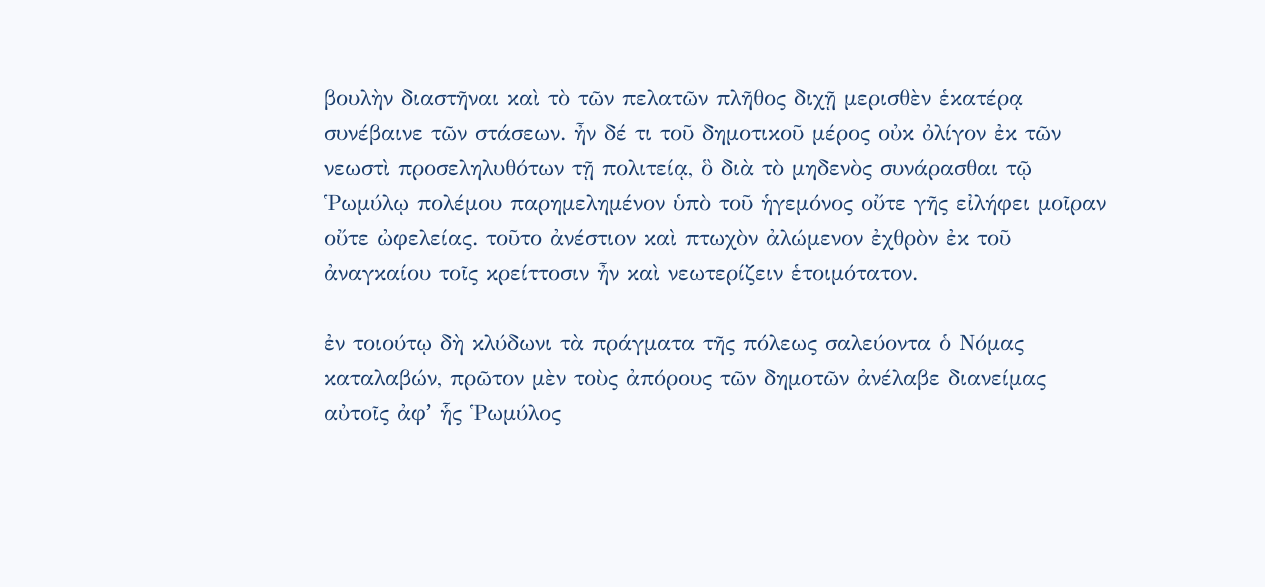βουλὴν διαστῆναι καὶ τὸ τῶν πελατῶν πλῆθος διχῇ μερισθὲν ἑκατέρᾳ συνέβαινε τῶν στάσεων. ἦν δέ τι τοῦ δημοτικοῦ μέρος οὐκ ὀλίγον ἐκ τῶν νεωστὶ προσεληλυθότων τῇ πολιτείᾳ, ὃ διὰ τὸ μηδενὸς συνάρασθαι τῷ Ῥωμύλῳ πολέμου παρημελημένον ὑπὸ τοῦ ἡγεμόνος οὔτε γῆς εἰλήφει μοῖραν οὔτε ὠφελείας. τοῦτο ἀνέστιον καὶ πτωχὸν ἀλώμενον ἐχθρὸν ἐκ τοῦ ἀναγκαίου τοῖς κρείττοσιν ἦν καὶ νεωτερίζειν ἑτοιμότατον.

ἐν τοιούτῳ δὴ κλύδωνι τὰ πράγματα τῆς πόλεως σαλεύοντα ὁ Νόμας καταλαβών, πρῶτον μὲν τοὺς ἀπόρους τῶν δημοτῶν ἀνέλαβε διανείμας αὐτοῖς ἀφʼ ἧς Ῥωμύλος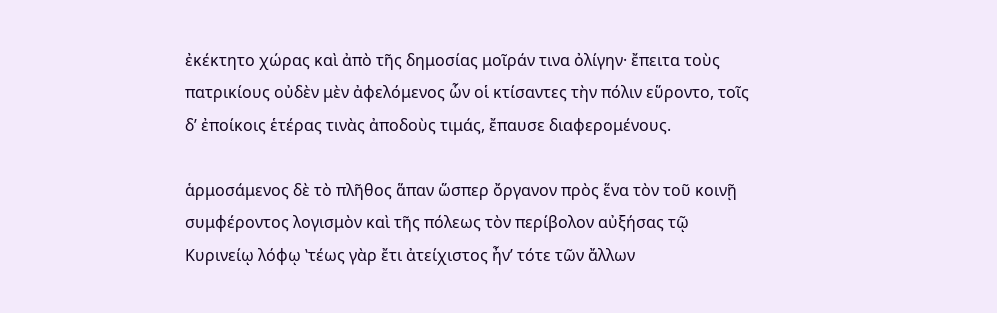ἐκέκτητο χώρας καὶ ἀπὸ τῆς δημοσίας μοῖράν τινα ὀλίγην· ἔπειτα τοὺς πατρικίους οὐδὲν μὲν ἀφελόμενος ὧν οἱ κτίσαντες τὴν πόλιν εὕροντο, τοῖς δʼ ἐποίκοις ἑτέρας τινὰς ἀποδοὺς τιμάς, ἔπαυσε διαφερομένους.

ἁρμοσάμενος δὲ τὸ πλῆθος ἅπαν ὥσπερ ὄργανον πρὸς ἕνα τὸν τοῦ κοινῇ συμφέροντος λογισμὸν καὶ τῆς πόλεως τὸν περίβολον αὐξήσας τῷ Κυρινείῳ λόφῳ ʽτέως γὰρ ἔτι ἀτείχιστος ἦνʼ τότε τῶν ἄλλων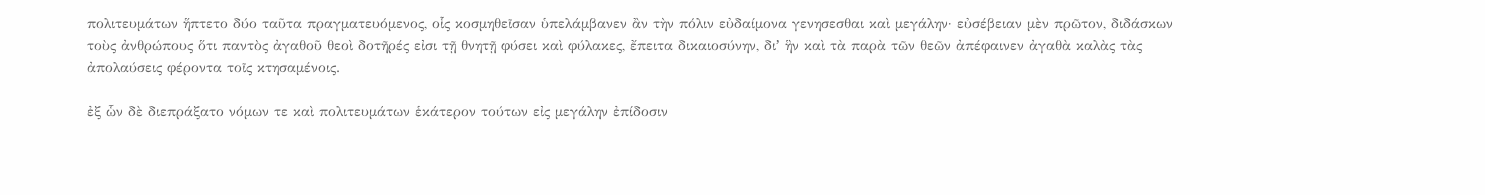πολιτευμάτων ἥπτετο δύο ταῦτα πραγματευόμενος, οἷς κοσμηθεῖσαν ὑπελάμβανεν ἂν τὴν πόλιν εὐδαίμονα γενησεσθαι καὶ μεγάλην· εὐσέβειαν μὲν πρῶτον, διδάσκων τοὺς ἀνθρώπους ὅτι παντὸς ἀγαθοῦ θεοὶ δοτῆρές εἰσι τῇ θνητῇ φύσει καὶ φύλακες, ἔπειτα δικαιοσύνην, διʼ ἣν καὶ τὰ παρὰ τῶν θεῶν ἀπέφαινεν ἀγαθὰ καλὰς τὰς ἀπολαύσεις φέροντα τοῖς κτησαμένοις.

ἐξ ὧν δὲ διεπράξατο νόμων τε καὶ πολιτευμάτων ἑκάτερον τούτων εἰς μεγάλην ἐπίδοσιν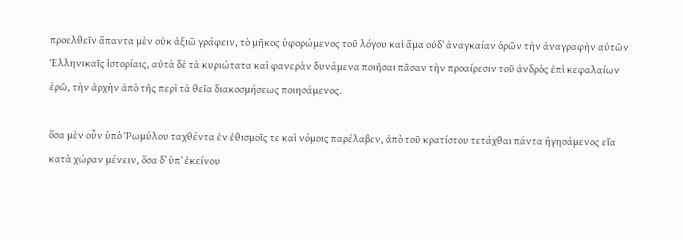προελθεῖν ἅπαντα μὲν οὐκ ἀξιῶ γράφειν, τὸ μῆκος ὑφορώμενος τοῦ λόγου καὶ ἅμα οὐδʼ ἀναγκαίαν ὁρῶν τὴν ἀναγραφὴν αὐτῶν Ἑλληνικαῖς ἱστορίαις, αὐτὰ δὲ τὰ κυριώτατα καὶ φανερὰν δυνάμενα ποιῆσαι πᾶσαν τὴν προαίρεσιν τοῦ ἀνδρὸς ἐπὶ κεφαλαίων ἐρῶ, τὴν ἀρχὴν ἀπὸ τῆς περὶ τὰ θεῖα διακοσμήσεως ποιησάμενος.

ὅσα μὲν οὖν ὑπὸ Ῥωμύλου ταχθέντα ἐν ἐθισμοῖς τε καὶ νόμοις παρέλαβεν, ἀπὸ τοῦ κρατίστου τετάχθαι πάντα ἡγησάμενος εἴα κατὰ χώραν μένειν, ὅσα δʼ ὑπʼ ἐκείνου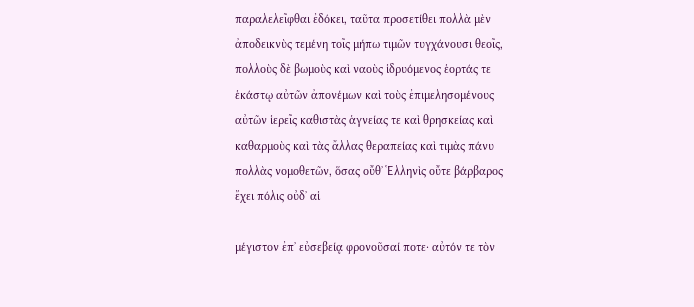παραλελεῖφθαι ἐδόκει, ταῦτα προσετίθει πολλὰ μὲν ἀποδεικνὺς τεμένη τοῖς μήπω τιμῶν τυγχάνουσι θεοῖς, πολλοὺς δὲ βωμοὺς καὶ ναοὺς ἱδρυόμενος ἑορτάς τε ἑκάστῳ αὐτῶν ἀπονέμων καὶ τοὺς ἐπιμελησομένους αὐτῶν ἱερεῖς καθιστὰς ἁγνείας τε καὶ θρησκείας καὶ καθαρμοὺς καὶ τὰς ἄλλας θεραπείας καὶ τιμὰς πάνυ πολλὰς νομοθετῶν, ὅσας οὔθʼ Ἑλληνὶς οὔτε βάρβαρος ἔχει πόλις οὐδʼ αἱ

μέγιστον ἐπʼ εὐσεβείᾳ φρονοῦσαί ποτε· αὐτόν τε τὸν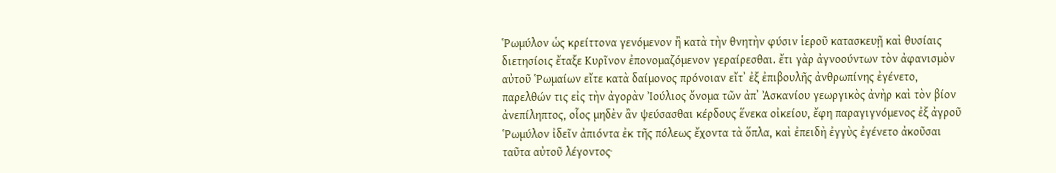Ῥωμύλον ὡς κρείττονα γενόμενον ἢ κατὰ τὴν θνητὴν φύσιν ἱεροῦ κατασκευῇ καὶ θυσίαις διετησίοις ἔταξε Κυρῖνον ἐπονομαζόμενον γεραίρεσθαι. ἔτι γὰρ ἀγνοούντων τὸν ἀφανισμὸν αὐτοῦ Ῥωμαίων εἴτε κατὰ δαίμονος πρόνοιαν εἴτʼ ἐξ ἐπιβουλῆς ἀνθρωπίνης ἐγένετο, παρελθών τις εἰς τὴν ἀγορὰν Ἰούλιος ὄνομα τῶν ἀπʼ Ἀσκανίου γεωργικὸς ἀνὴρ καὶ τὸν βίον ἀνεπίληπτος, οἷος μηδὲν ἂν ψεύσασθαι κέρδους ἕνεκα οἰκείου, ἔφη παραγιγνόμενος ἐξ ἀγροῦ Ῥωμύλον ἰδεῖν ἀπιόντα ἐκ τῆς πόλεως ἔχοντα τὰ ὅπλα, καὶ ἐπειδὴ ἐγγὺς ἐγένετο ἀκοῦσαι ταῦτα αὐτοῦ λέγοντος·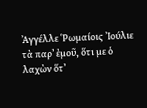Ἀγγέλλε Ῥωμαίοις Ἰούλιε τὰ παρʼ ἐμοῦ, ὅτι με ὁ λαχὼν ὅτʼ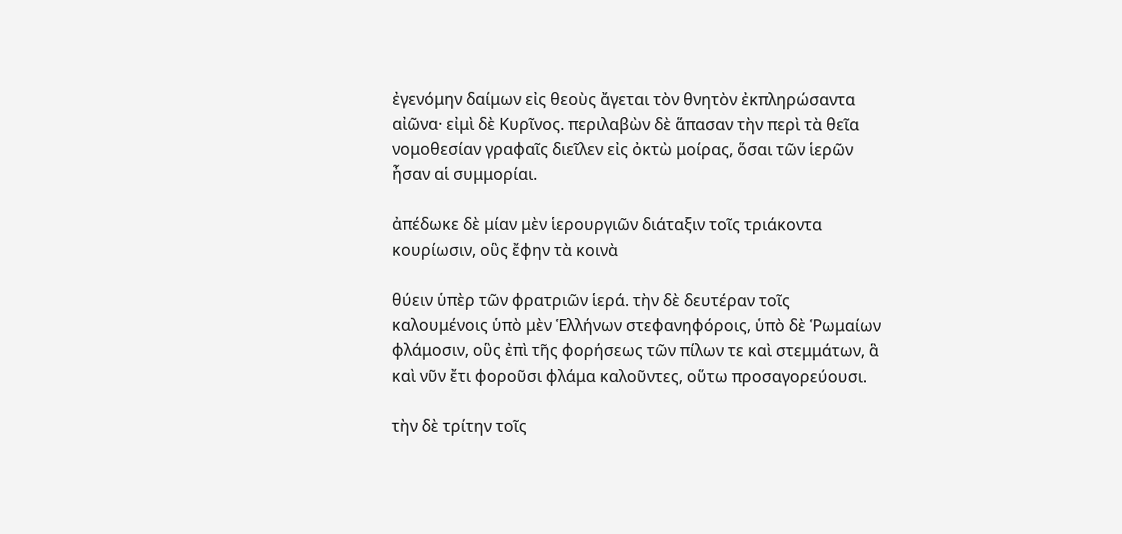ἐγενόμην δαίμων εἰς θεοὺς ἄγεται τὸν θνητὸν ἐκπληρώσαντα αἰῶνα· εἰμὶ δὲ Κυρῖνος. περιλαβὼν δὲ ἅπασαν τὴν περὶ τὰ θεῖα νομοθεσίαν γραφαῖς διεῖλεν εἰς ὀκτὼ μοίρας, ὅσαι τῶν ἱερῶν ἦσαν αἱ συμμορίαι.

ἀπέδωκε δὲ μίαν μὲν ἱερουργιῶν διάταξιν τοῖς τριάκοντα κουρίωσιν, οὓς ἔφην τὰ κοινὰ

θύειν ὑπὲρ τῶν φρατριῶν ἱερά. τὴν δὲ δευτέραν τοῖς καλουμένοις ὑπὸ μὲν Ἑλλήνων στεφανηφόροις, ὑπὸ δὲ Ῥωμαίων φλάμοσιν, οὓς ἐπὶ τῆς φορήσεως τῶν πίλων τε καὶ στεμμάτων, ἃ καὶ νῦν ἔτι φοροῦσι φλάμα καλοῦντες, οὕτω προσαγορεύουσι.

τὴν δὲ τρίτην τοῖς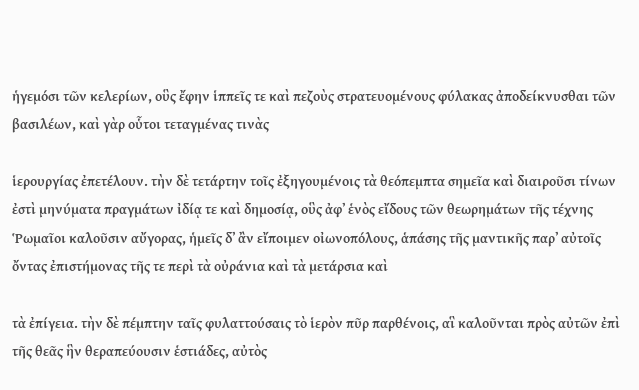ἡγεμόσι τῶν κελερίων, οὓς ἔφην ἱππεῖς τε καὶ πεζοὺς στρατευομένους φύλακας ἀποδείκνυσθαι τῶν βασιλέων, καὶ γὰρ οὗτοι τεταγμένας τινὰς

ἱερουργίας ἐπετέλουν. τὴν δὲ τετάρτην τοῖς ἐξηγουμένοις τὰ θεόπεμπτα σημεῖα καὶ διαιροῦσι τίνων ἐστὶ μηνύματα πραγμάτων ἰδίᾳ τε καὶ δημοσίᾳ, οὓς ἀφʼ ἑνὸς εἴδους τῶν θεωρημάτων τῆς τέχνης Ῥωμαῖοι καλοῦσιν αὔγορας, ἡμεῖς δʼ ἂν εἴποιμεν οἰωνοπόλους, ἁπάσης τῆς μαντικῆς παρʼ αὐτοῖς ὄντας ἐπιστήμονας τῆς τε περὶ τὰ οὐράνια καὶ τὰ μετάρσια καὶ

τὰ ἐπίγεια. τὴν δὲ πέμπτην ταῖς φυλαττούσαις τὸ ἱερὸν πῦρ παρθένοις, αἳ καλοῦνται πρὸς αὐτῶν ἐπὶ τῆς θεᾶς ἣν θεραπεύουσιν ἑστιάδες, αὐτὸς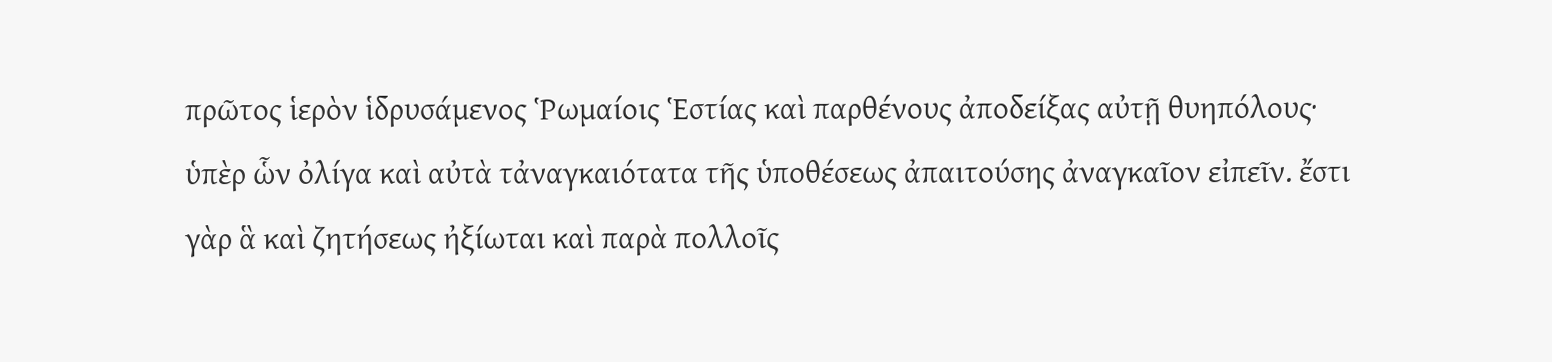πρῶτος ἱερὸν ἱδρυσάμενος Ῥωμαίοις Ἑστίας καὶ παρθένους ἀποδείξας αὐτῇ θυηπόλους· ὑπὲρ ὧν ὀλίγα καὶ αὐτὰ τἀναγκαιότατα τῆς ὑποθέσεως ἀπαιτούσης ἀναγκαῖον εἰπεῖν. ἔστι γὰρ ἃ καὶ ζητήσεως ἠξίωται καὶ παρὰ πολλοῖς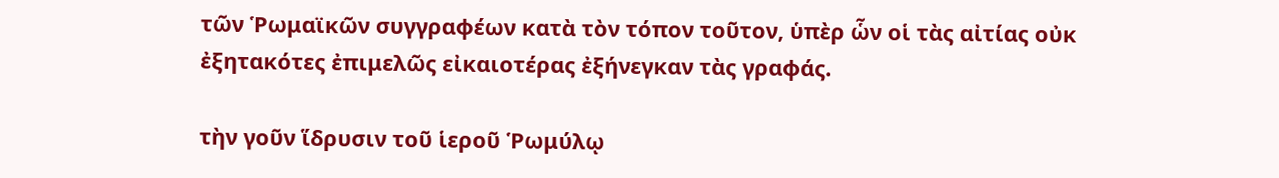τῶν Ῥωμαϊκῶν συγγραφέων κατὰ τὸν τόπον τοῦτον, ὑπὲρ ὧν οἱ τὰς αἰτίας οὐκ ἐξητακότες ἐπιμελῶς εἰκαιοτέρας ἐξήνεγκαν τὰς γραφάς.

τὴν γοῦν ἵδρυσιν τοῦ ἱεροῦ Ῥωμύλῳ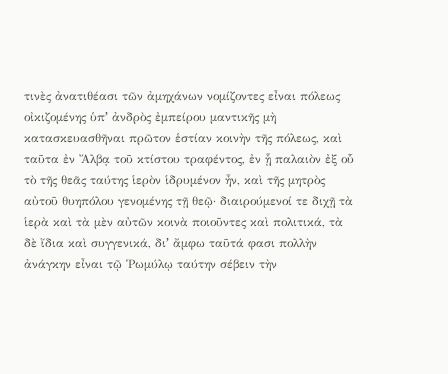τινὲς ἀνατιθέασι τῶν ἀμηχάνων νομίζοντες εἶναι πόλεως οἰκιζομένης ὑπʼ ἀνδρὸς ἐμπείρου μαντικῆς μὴ κατασκευασθῆναι πρῶτον ἑστίαν κοινὴν τῆς πόλεως, καὶ ταῦτα ἐν Ἄλβᾳ τοῦ κτίστου τραφέντος, ἐν ᾗ παλαιὸν ἐξ οὗ τὸ τῆς θεᾶς ταύτης ἱερὸν ἱδρυμένον ἦν, καὶ τῆς μητρὸς αὐτοῦ θυηπόλου γενομένης τῇ θεῷ· διαιρούμενοί τε διχῇ τὰ ἱερὰ καὶ τὰ μὲν αὐτῶν κοινὰ ποιοῦντες καὶ πολιτικά, τὰ δὲ ἴδια καὶ συγγενικά, διʼ ἄμφω ταῦτά φασι πολλὴν ἀνάγκην εἶναι τῷ Ῥωμύλῳ ταύτην σέβειν τὴν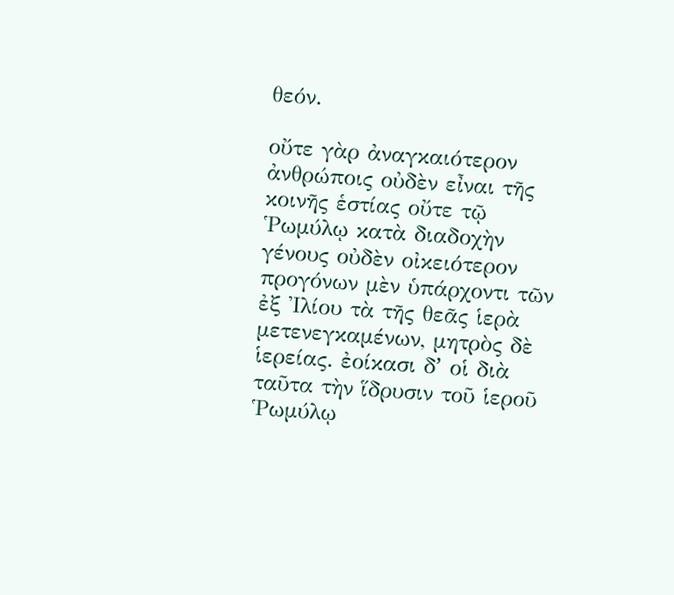θεόν.

οὔτε γὰρ ἀναγκαιότερον ἀνθρώποις οὐδὲν εἶναι τῆς κοινῆς ἑστίας οὔτε τῷ Ῥωμύλῳ κατὰ διαδοχὴν γένους οὐδὲν οἰκειότερον προγόνων μὲν ὑπάρχοντι τῶν ἐξ Ἰλίου τὰ τῆς θεᾶς ἱερὰ μετενεγκαμένων, μητρὸς δὲ ἱερείας. ἐοίκασι δʼ οἱ διὰ ταῦτα τὴν ἵδρυσιν τοῦ ἱεροῦ Ῥωμύλῳ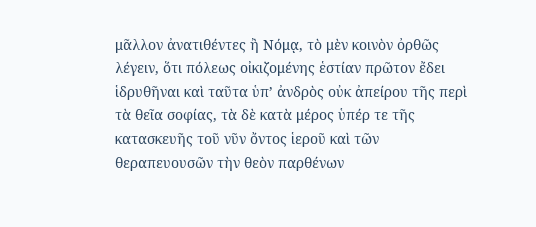μᾶλλον ἀνατιθέντες ἢ Νόμᾳ, τὸ μὲν κοινὸν ὀρθῶς λέγειν, ὅτι πόλεως οἰκιζομένης ἑστίαν πρῶτον ἔδει ἱδρυθῆναι καὶ ταῦτα ὑπʼ ἀνδρὸς οὐκ ἀπείρου τῆς περὶ τὰ θεῖα σοφίας, τὰ δὲ κατὰ μέρος ὑπέρ τε τῆς κατασκευῆς τοῦ νῦν ὄντος ἱεροῦ καὶ τῶν θεραπευουσῶν τὴν θεὸν παρθένων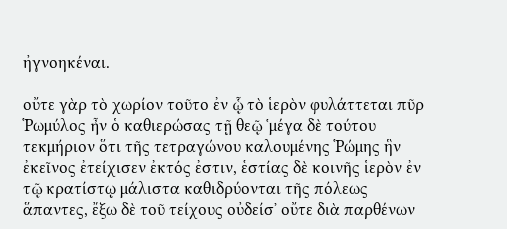ἠγνοηκέναι.

οὔτε γὰρ τὸ χωρίον τοῦτο ἐν ᾧ τὸ ἱερὸν φυλάττεται πῦρ Ῥωμύλος ἦν ὁ καθιερώσας τῇ θεῷ ʽμέγα δὲ τούτου τεκμήριον ὅτι τῆς τετραγώνου καλουμένης Ῥώμης ἣν ἐκεῖνος ἐτείχισεν ἐκτός ἐστιν, ἑστίας δὲ κοινῆς ἱερὸν ἐν τῷ κρατίστῳ μάλιστα καθιδρύονται τῆς πόλεως ἅπαντες, ἔξω δὲ τοῦ τείχους οὐδείσʼ οὔτε διὰ παρθένων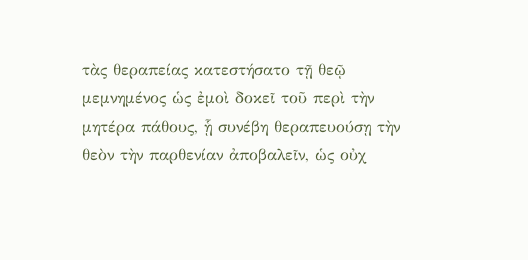τὰς θεραπείας κατεστήσατο τῇ θεῷ μεμνημένος ὡς ἐμοὶ δοκεῖ τοῦ περὶ τὴν μητέρα πάθους, ᾗ συνέβη θεραπευούσῃ τὴν θεὸν τὴν παρθενίαν ἀποβαλεῖν, ὡς οὐχ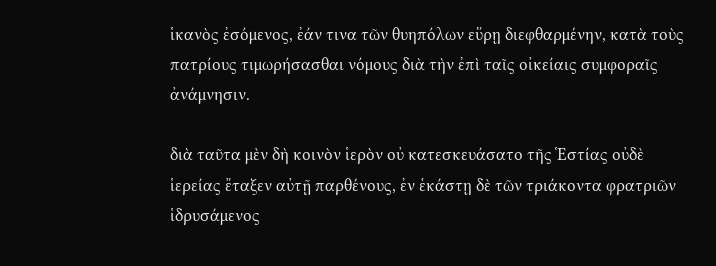ἱκανὸς ἐσόμενος, ἐάν τινα τῶν θυηπόλων εὕρῃ διεφθαρμένην, κατὰ τοὺς πατρίους τιμωρήσασθαι νόμους διὰ τὴν ἐπὶ ταῖς οἰκείαις συμφοραῖς ἀνάμνησιν.

διὰ ταῦτα μὲν δὴ κοινὸν ἱερὸν οὐ κατεσκευάσατο τῆς Ἑστίας οὐδὲ ἱερείας ἔταξεν αὐτῇ παρθένους, ἐν ἑκάστῃ δὲ τῶν τριάκοντα φρατριῶν ἱδρυσάμενος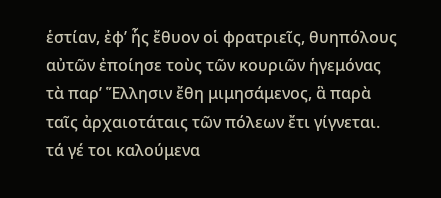ἑστίαν, ἐφʼ ἧς ἔθυον οἱ φρατριεῖς, θυηπόλους αὐτῶν ἐποίησε τοὺς τῶν κουριῶν ἡγεμόνας τὰ παρʼ Ἕλλησιν ἔθη μιμησάμενος, ἃ παρὰ ταῖς ἀρχαιοτάταις τῶν πόλεων ἔτι γίγνεται. τά γέ τοι καλούμενα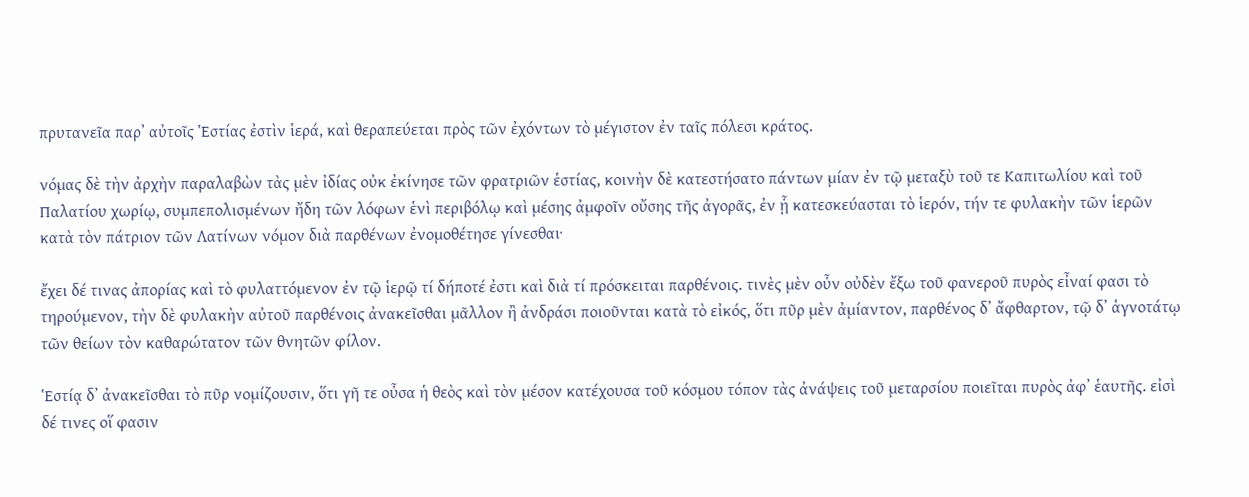πρυτανεῖα παρʼ αὐτοῖς Ἑστίας ἐστὶν ἱερά, καὶ θεραπεύεται πρὸς τῶν ἐχόντων τὸ μέγιστον ἐν ταῖς πόλεσι κράτος.

νόμας δὲ τὴν ἀρχὴν παραλαβὼν τὰς μὲν ἰδίας οὐκ ἐκίνησε τῶν φρατριῶν ἑστίας, κοινὴν δὲ κατεστήσατο πάντων μίαν ἐν τῷ μεταξὺ τοῦ τε Καπιτωλίου καὶ τοῦ Παλατίου χωρίῳ, συμπεπολισμένων ἤδη τῶν λόφων ἑνὶ περιβόλῳ καὶ μέσης ἀμφοῖν οὔσης τῆς ἀγορᾶς, ἐν ᾗ κατεσκεύασται τὸ ἱερόν, τήν τε φυλακὴν τῶν ἱερῶν κατὰ τὸν πάτριον τῶν Λατίνων νόμον διὰ παρθένων ἐνομοθέτησε γίνεσθαι·

ἔχει δέ τινας ἀπορίας καὶ τὸ φυλαττόμενον ἐν τῷ ἱερῷ τί δήποτέ ἐστι καὶ διὰ τί πρόσκειται παρθένοις. τινὲς μὲν οὖν οὐδὲν ἔξω τοῦ φανεροῦ πυρὸς εἶναί φασι τὸ τηρούμενον, τὴν δὲ φυλακὴν αὐτοῦ παρθένοις ἀνακεῖσθαι μᾶλλον ἢ ἀνδράσι ποιοῦνται κατὰ τὸ εἰκός, ὅτι πῦρ μὲν ἀμίαντον, παρθένος δʼ ἄφθαρτον, τῷ δʼ ἁγνοτάτῳ τῶν θείων τὸν καθαρώτατον τῶν θνητῶν φίλον.

Ἑστίᾳ δʼ ἀνακεῖσθαι τὸ πῦρ νομίζουσιν, ὅτι γῆ τε οὖσα ἡ θεὸς καὶ τὸν μέσον κατέχουσα τοῦ κόσμου τόπον τὰς ἀνάψεις τοῦ μεταρσίου ποιεῖται πυρὸς ἀφʼ ἑαυτῆς. εἰσὶ δέ τινες οἵ φασιν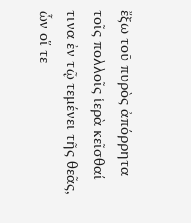ἔξω τοῦ πυρὸς ἀπόρρητα τοῖς πολλοῖς ἱερὰ κεῖσθαί τινα ἐν τῷ τεμένει τῆς θεᾶς, ὧν οἵ τε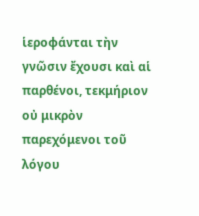ἱεροφάνται τὴν γνῶσιν ἔχουσι καὶ αἱ παρθένοι, τεκμήριον οὐ μικρὸν παρεχόμενοι τοῦ λόγου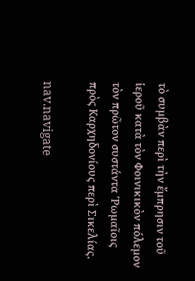τὸ συμβὰν περὶ τὴν ἔμπρησιν τοῦ ἱεροῦ κατὰ τὸν Φοινικικὸν πόλεμον τὸν πρῶτον συστάντα Ῥωμαῖοις πρὸς Καρχηδονίους περὶ Σικελίας.

nav.navigate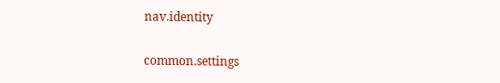nav.identity

common.settings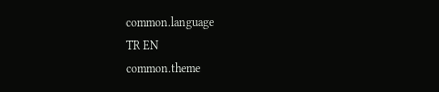common.language
TR EN
common.theme